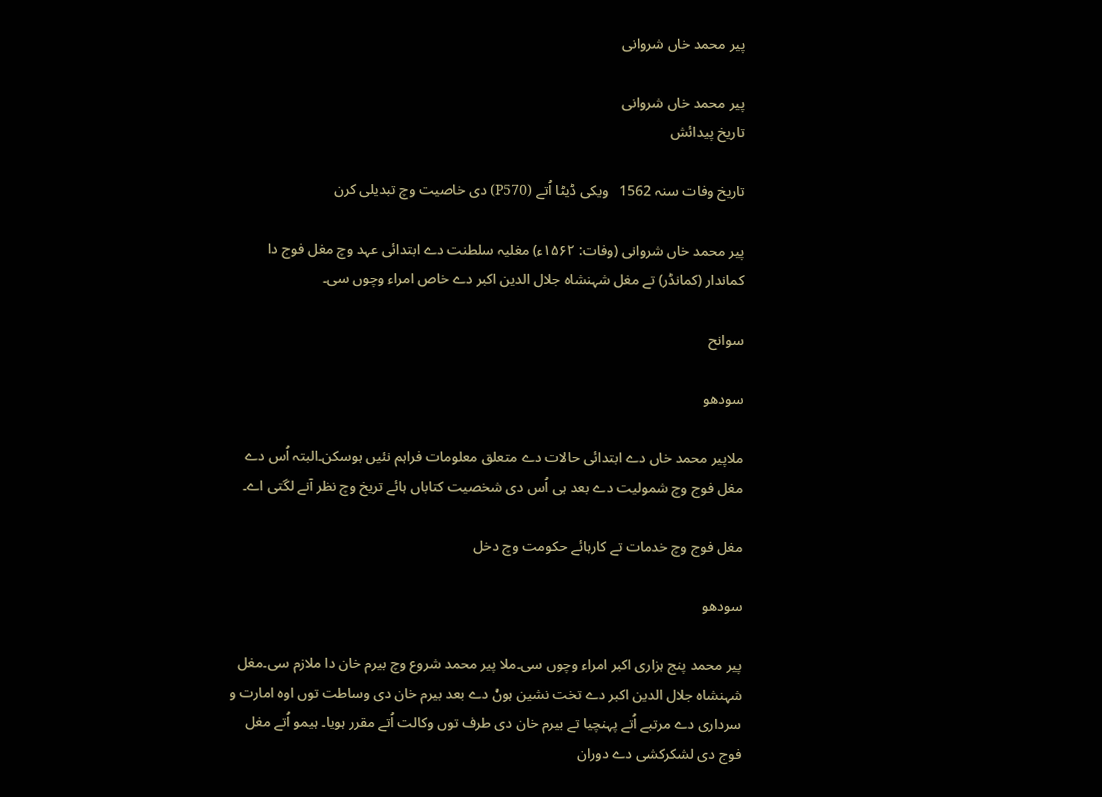پیر محمد خاں شروانی

پیر محمد خاں شروانی
تاریخ پیدائش

تاریخ وفات سنہ 1562   ویکی ڈیٹا اُتے (P570) دی خاصیت وچ تبدیلی کرن

پیر محمد خاں شروانی (وفات: ۱۵۶۲ء) مغلیہ سلطنت دے ابتدائی عہد وچ مغل فوج دا کماندار (کمانڈر) تے مغل شہنشاہ جلال الدین اکبر دے خاص امراء وچوں سی۔

سوانح

سودھو

ملاپیر محمد خاں دے ابتدائی حالات دے متعلق معلومات فراہم نئيں ہوسکن۔البتہ اُس دے مغل فوج وچ شمولیت دے بعد ہی اُس دی شخصیت کتاباں ہائے تریخ وچ نظر آنے لگتی اے۔

مغل فوج وچ خدمات تے کارہائے حکومت وچ دخل

سودھو

پیر محمد پنج ہزاری اکبر امراء وچوں سی۔ملا پیر محمد شروع وچ بیرم خان دا ملازم سی۔مغل شہنشاہ جلال الدین اکبر دے تخت نشین ہوݨ دے بعد بیرم خان دی وساطت توں اوہ امارت و سرداری دے مرتبے اُتے پہنچیا تے بیرم خان دی طرف توں وکالت اُتے مقرر ہويا۔ ہیمو اُتے مغل فوج دی لشکرکشی دے دوران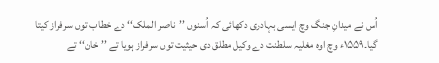اُس نے میدانِ جنگ وچ ایسی بہادری دکھائی کہ اُسنوں ’’ناصر الملک‘‘ دے خطاب توں سرفراز کيتا گیا۔۱۵۵۹ء وچ اوہ مغلیہ سلطنت دے وکیل مطلق دی حیثیت توں سرفراز ہويا تے ’’خان‘‘ تے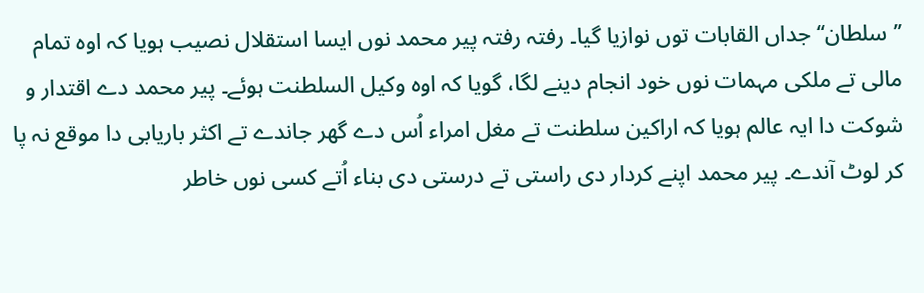’’سلطان‘‘ جداں القابات توں نوازیا گیا۔ رفتہ رفتہ پیر محمد نوں ایسا استقلال نصیب ہويا کہ اوہ تمام مالی تے ملکی مہمات نوں خود انجام دینے لگا، گویا کہ اوہ وکیل السلطنت ہوئے۔ پیر محمد دے اقتدار و شوکت دا ایہ عالم ہويا کہ اراکین سلطنت تے مغل امراء اُس دے گھر جاندے تے اکثر باریابی دا موقع نہ پا کر لوٹ آندے۔ پیر محمد اپنے کردار دی راستی تے درستی دی بناء اُتے کسی نوں خاطر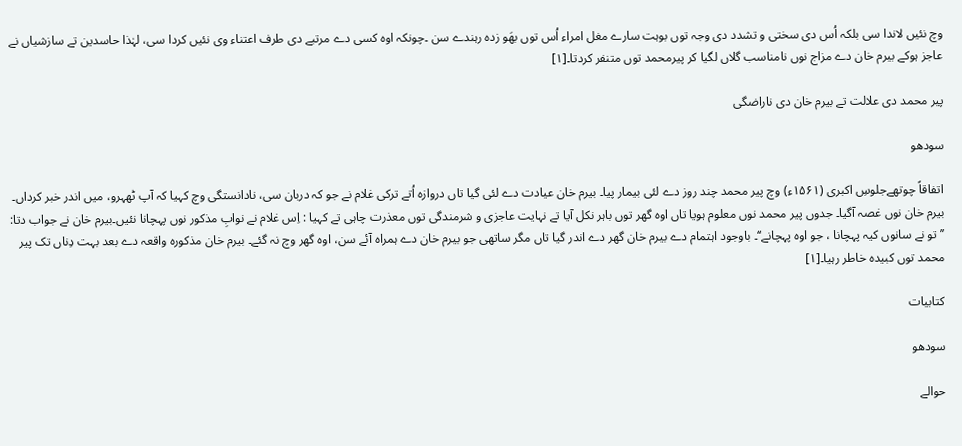وچ نئيں لاندا سی بلکہ اُس دی سختی و تشدد دی وجہ توں بوہت سارے مغل امراء اُس توں بھَو زدہ رہندے سن ۔چونکہ اوہ کسی دے مرتبے دی طرف اعتناء وی نئيں کردا سی، لہٰذا حاسدین تے سازشیاں نے عاجز ہوکے بیرم خان دے مزاج نوں نامناسب گلاں لگیا کر پیرمحمد توں متنفر کردتا۔[۱]

پیر محمد دی علالت تے بیرم خان دی ناراضگی

سودھو

اتفاقاً چوتھےجلوسِ اکبری (۱۵۶۱ء) وچ پیر محمد چند روز دے لئی بیمار پيا۔ بیرم خان عیادت دے لئی گیا تاں دروازہ اُتے ترکی غلام نے جو کہ دربان سی، نادانستگی وچ کہیا کہ آپ ٹھہرو، میں اندر خبر کرداں۔ بیرم خان نوں غصہ آگیا۔ جدوں پیر محمد نوں معلوم ہويا تاں اوہ گھر توں باہر نکل آیا تے نہایت عاجزی و شرمندگی توں معذرت چاہی تے کہیا : اِس غلام نے نوابِ مذکور نوں پہچانا نئيں۔بیرم خان نے جواب دتا: ’’تو نے سانوں کيہ پہچانا ، جو اوہ پہچانے‘‘۔ باوجود اہتمام دے بیرم خان گھر دے اندر گیا تاں مگر ساتھی جو بیرم خان دے ہمراہ آئے سن، اوہ گھر وچ نہ گئے۔ بیرم خان مذکورہ واقعہ دے بعد بہت دِناں تک پیر محمد توں کبیدہ خاطر رہیا۔[۱]

کتابیات

سودھو

حوالے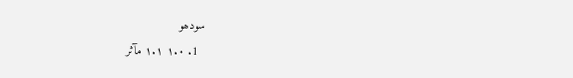سودھو
  1. ۱.۰ ۱.۱ مآثر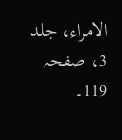الامراء، جلد 3، صفحہ 119۔